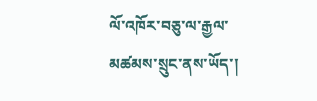ལོ་འཁོར་བཅུ་ལ་རྒྱལ་མཚམས་སྲུང་ནས་ཡོད་།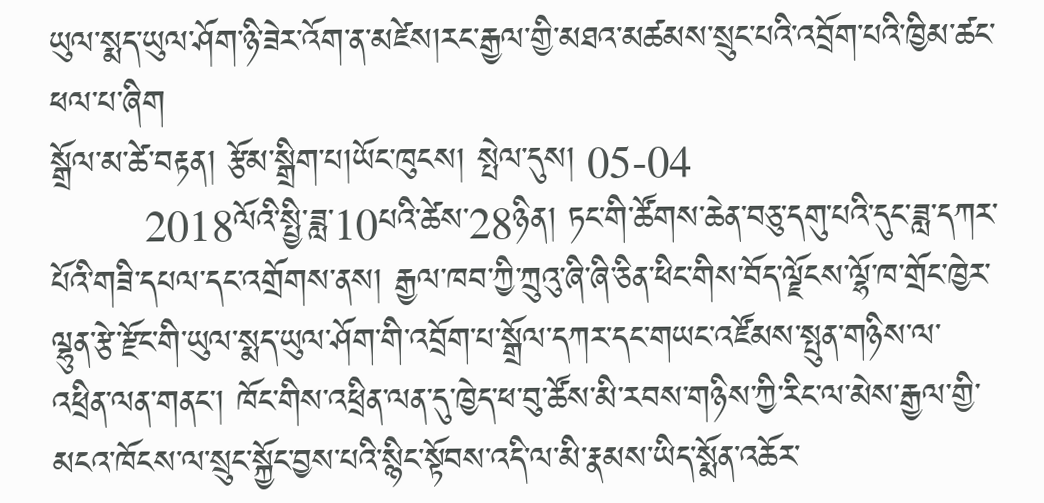ཡུལ་སྨད་ཡུལ་ཤོག་ཉི་ཟེར་འོག་ན་མཛེས།རང་རྒྱལ་གྱི་མཐའ་མཚམས་སྲུང་པའི་འབྲོག་པའི་ཁྱིམ་ཚང་ཕལ་པ་ཞིག
སྒྲོལ་མ་ཚེ་བརྟན། རྩོམ་སྒྲིག་པ།ཡོང་ཁུངས། སྤེལ་དུས། 05-04
        2018ལོའི་སྤྱི་ཟླ་10པའི་ཚེས་28ཉིན། ཏང་གི་ཚོགས་ཆེན་བཅུ་དགུ་པའི་དུང་ཟླ་དཀར་པོའི་གཟི་དཔལ་དང་འགྲོགས་ནས། རྒྱལ་ཁབ་ཀྱི་ཀྲུའུ་ཞི་ཞི་ཅིན་ཕིང་གིས་བོད་ལྗོངས་ལྷོ་ཁ་གྲོང་ཁྱེར་ལྷུན་རྩེ་རྫོང་གི་ཡུལ་སྨད་ཡུལ་ཤོག་གི་འབྲོག་པ་སྒྲོལ་དཀར་དང་གཡང་འཛོམས་སྤུན་གཉིས་ལ་འཕྲིན་ལན་གནང་། ཁོང་གིས་འཕྲིན་ལན་དུ་ཁྱེད་ཕ་བུ་ཚོས་མི་རབས་གཉིས་ཀྱི་རིང་ལ་མེས་རྒྱལ་གྱི་མངའ་ཁོངས་ལ་སྲུང་སྐྱོང་བྱས་པའི་སྙིང་སྟོབས་འདི་ལ་མི་རྣམས་ཡིད་སྨོན་འཆོར་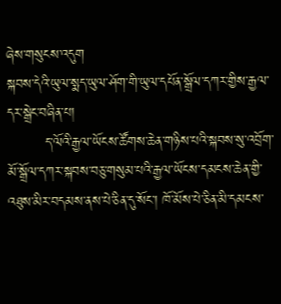ཞེས་གསུངས་འདུག
སྐབས་དེའི་ཡུལ་སྨད་ཡུལ་ཤོག་གི་ཡུལ་དཔོན་སྒྲོལ་དཀར་གྱིས་རྒྱལ་དར་སྒྲེང་བཞིན་པ།
        ད་ལོའི་རྒྱལ་ཡོངས་ཚོགས་ཆེན་གཉིས་པའི་སྐབས་སུ་འབྲོག་མོ་སྒྲོལ་དཀར་སྐབས་བཅུ་གསུམ་པའི་རྒྱལ་ཡོངས་དམངས་ཆེན་གྱི་འཐུས་མིར་བདམས་ནས་པེ་ཅིན་དུ་སོང་། ཁོ་མོས་པེ་ཅིན་མི་དམངས་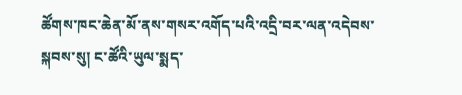ཚོགས་ཁང་ཆེན་མོ་ནས་གསར་འགོད་པའི་འདྲི་བར་ལན་འདེབས་སྐབས་སུ། ང་ཚོའི་ཡུལ་སྨད་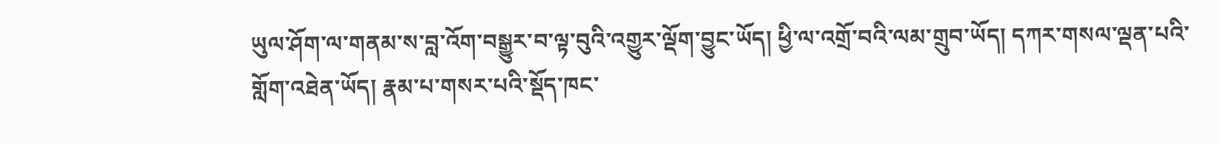ཡུལ་ཤོག་ལ་གནམ་ས་བླ་འོག་བསྒྱུར་བ་ལྟ་བུའི་འགྱུར་ལྡོག་བྱུང་ཡོད། ཕྱི་ལ་འགྲོ་བའི་ལམ་གྲུབ་ཡོད། དཀར་གསལ་ལྡན་པའི་གློག་འཐེན་ཡོད། རྣམ་པ་གསར་པའི་སྡོད་ཁང་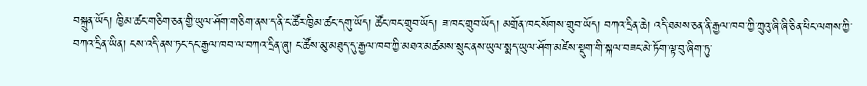བསྐྲུན་ཡོད། ཁྱིམ་ཚང་གཅིག་ཅན་གྱི་ཡུལ་ཤོག་གཅིག་ནས་ད་ནི་ང་ཚོར་ཁྱིམ་ཚང་དགུ་ཡོད། ཚོང་ཁང་གྲུབ་ཡོད། ཟ་ཁང་གྲུབ་ཡོད། མགྲོན་ཁང་སོགས་གྲུབ་ཡོད། བཀའ་དྲིན་ཆེ། འདི་ཐམས་ཅན་ནི་རྒྱལ་ཁབ་ཀྱི་ཀྲུའུ་ཞི་ཞི་ཅིན་ཕིང་ལགས་ཀྱི་བཀའ་དྲིན་ཡིན། ངས་འདི་ནས་ཏང་དང་རྒྱལ་ཁབ་ལ་བཀའ་དྲིན་ཞུ། ང་ཚོས་མུ་མཐུད་དུ་རྒྱལ་ཁབ་ཀྱི་མཐའ་མཚམས་སྲུང་ནས་ཡུལ་སྨད་ཡུལ་ཤོག་མཛེས་སྡུག་གི་སྐལ་བཟང་མེ་ཏོག་ལྟ་བུ་ཞིག་ཏུ་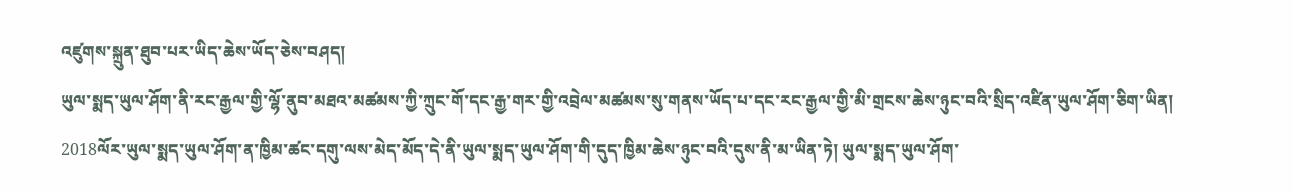འཛུགས་སྐྲུན་ཐུབ་པར་ཡིད་ཆེས་ཡོད་ཅེས་བཤད།
ཡུལ་སྨད་ཡུལ་ཤོག་ནི་རང་རྒྱལ་གྱི་ལྷོ་ནུབ་མཐའ་མཚམས་ཀྱི་ཀྲུང་གོ་དང་རྒྱ་གར་གྱི་འབྲེལ་མཚམས་སུ་གནས་ཡོད་པ་དང་རང་རྒྱལ་གྱི་མི་གྲངས་ཆེས་ཉུང་བའི་སྲིད་འཛིན་ཡུལ་ཤོག་ཅིག་ཡིན། 2018ལོར་ཡུལ་སྨད་ཡུལ་ཤོག་ན་ཁྱིམ་ཚང་དགུ་ལས་མེད་མོད་དེ་ནི་ཡུལ་སྨད་ཡུལ་ཤོག་གི་དུད་ཁྱིམ་ཆེས་ཉུང་བའི་དུས་ནི་མ་ཡིན་ཏེ། ཡུལ་སྨད་ཡུལ་ཤོག་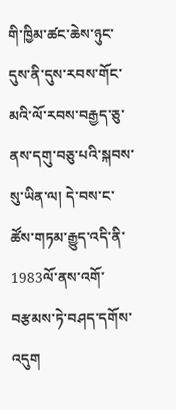གི་ཁྱིམ་ཚང་ཆེས་ཉུང་དུས་ནི་དུས་རབས་གོང་མའི་ལོ་རབས་བརྒྱད་ཅུ་ནས་དགུ་བཅུ་པའི་སྐབས་སུ་ཡིན་ལ། དེ་བས་ང་ཚོས་གཏམ་རྒྱུད་འདི་ནི་1983ལོ་ནས་འགོ་བརྩམས་ཏེ་བཤད་དགོས་འདུག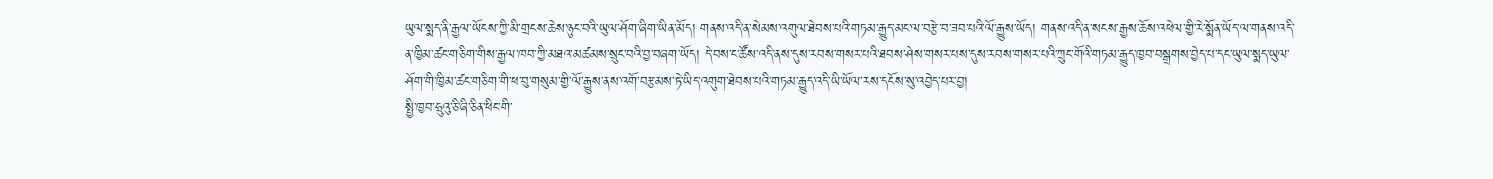ཡུལ་སྨད་ནི་རྒྱལ་ཡོངས་ཀྱི་མི་གྲངས་ཆེས་ཉུང་བའི་ཡུལ་ཤོག་ཞིག་ཡིན་མོད། གནས་འདི་ན་སེམས་འགུལ་ཐེབས་པའི་གཏམ་རྒྱུད་མང་ལ་བརྩེ་བ་ཟབ་པའི་ལོ་རྒྱུས་ཡོད། གནས་འདི་ན་སངས་རྒྱས་ཆོས་འཕེལ་གྱི་རེ་སྨོན་ཡོད་ལ་གནས་འདི་ན་ཁྱིམ་ཚང་གཅིག་གིས་རྒྱལ་ཁབ་ཀྱི་མཐའ་མཚམས་སྲུང་བའི་བྱ་བཞག་ཡོད། དེ་བས་ང་ཚོས་འདི་ནས་དུས་རབས་གསར་པའི་ཐབས་ཤེས་གསར་པས་དུས་རབས་གསར་པའི་ཀྲུང་གོའི་གཏམ་རྒྱུད་ཁྱབ་བསྒྲགས་བྱེད་པ་དང་ཡུལ་སྨད་ཡུལ་ཤོག་གི་ཁྱིམ་ཚང་གཅིག་གི་ཕ་བུ་གསུམ་གྱི་ལོ་རྒྱུས་ནས་འགོ་བརྩམས་ཏེ་ཡིད་འགུག་ཐེབས་པའི་གཏམ་རྒྱུད་འདི་ཡི་ཡོལ་རས་དངོས་སུ་འབྱེད་པར་བྱ།
སྤྱི་ཁྱབ་ཧྲུའུ་ཅི་ཞི་ཅིན་ཕིང་གི་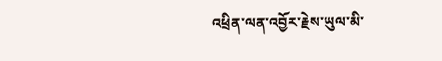འཕྲིན་ལན་འབྱོར་རྗེས་ཡུལ་མི་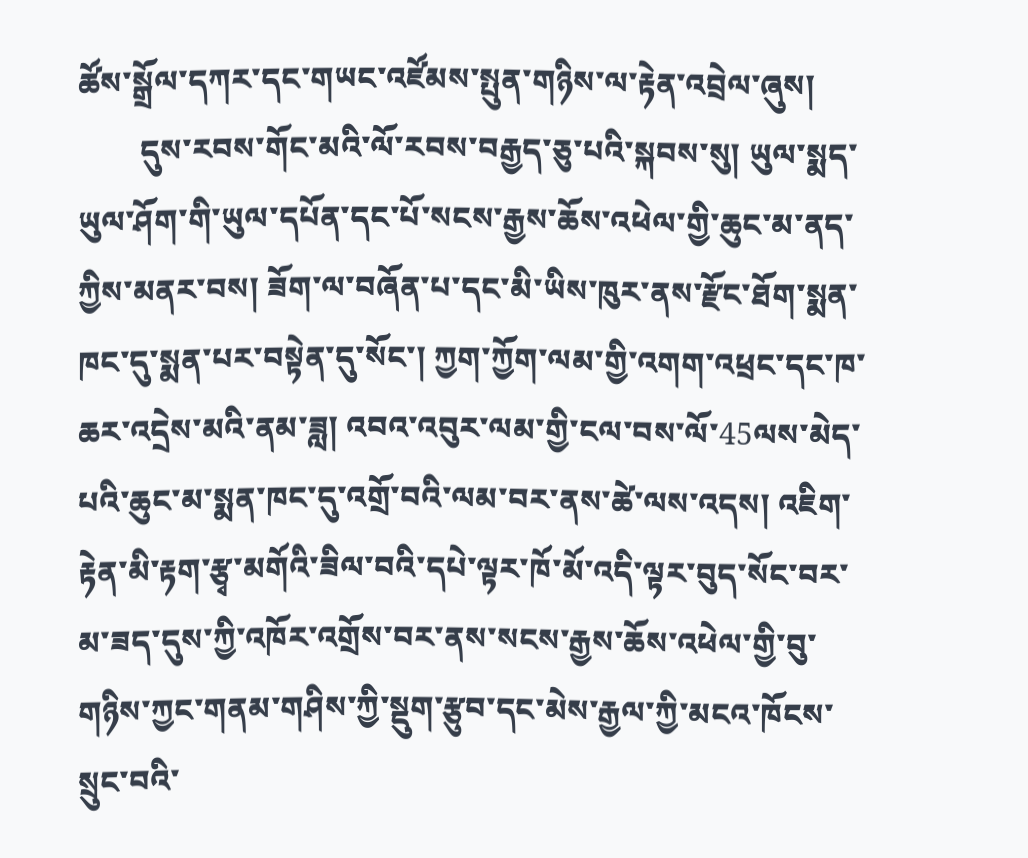ཚོས་སྒྲོལ་དཀར་དང་གཡང་འཛོམས་སྤུན་གཉིས་ལ་རྟེན་འབྲེལ་ཞུས།
        དུས་རབས་གོང་མའི་ལོ་རབས་བརྒྱད་ཅུ་པའི་སྐབས་སུ། ཡུལ་སྨད་ཡུལ་ཤོག་གི་ཡུལ་དཔོན་དང་པོ་སངས་རྒྱས་ཆོས་འཕེལ་གྱི་ཆུང་མ་ནད་ཀྱིས་མནར་བས། ཟོག་ལ་བཞོན་པ་དང་མི་ཡིས་ཁུར་ནས་རྫོང་ཐོག་སྨན་ཁང་དུ་སྨན་པར་བསྟེན་དུ་སོང་། ཀྱག་ཀྱོག་ལམ་གྱི་འགག་འཕྲང་དང་ཁ་ཆར་འདྲེས་མའི་ནམ་ཟླ། འབའ་འབུར་ལམ་གྱི་ངལ་བས་ལོ་45ལས་མེད་པའི་ཆུང་མ་སྨན་ཁང་དུ་འགྲོ་བའི་ལམ་བར་ནས་ཚེ་ལས་འདས། འཇིག་རྟེན་མི་རྟག་རྩྭ་མགོའི་ཟིལ་བའི་དཔེ་ལྟར་ཁོ་མོ་འདི་ལྟར་བུད་སོང་བར་མ་ཟད་དུས་ཀྱི་འཁོར་འགྲོས་བར་ནས་སངས་རྒྱས་ཆོས་འཕེལ་གྱི་བུ་གཉིས་ཀྱང་གནམ་གཤིས་ཀྱི་སྡུག་རྩུབ་དང་མེས་རྒྱལ་ཀྱི་མངའ་ཁོངས་སྲུང་བའི་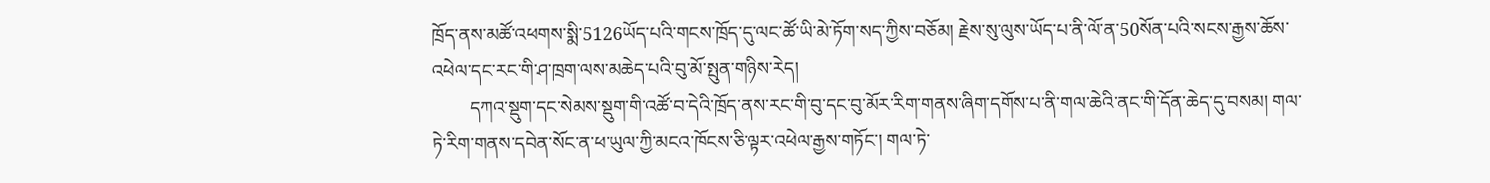ཁྲོད་ནས་མཚོ་འཕགས་སྨི་5126ཡོད་པའི་གངས་ཁྲོད་དུ་ལང་ཚོ་ཡི་མེ་ཏོག་སད་ཀྱིས་བཅོམ། རྗེས་སུ་ལུས་ཡོད་པ་ནི་ལོ་ན་50སོན་པའི་སངས་རྒྱས་ཆོས་འཕེལ་དང་རང་གི་ཤ་ཁྲག་ལས་མཆེད་པའི་བུ་མོ་སྤུན་གཉིས་རེད།
        དཀའ་སྡུག་དང་སེམས་སྡུག་གི་འཚོ་བ་དེའི་ཁྲོད་ནས་རང་གི་བུ་དང་བུ་མོར་རིག་གནས་ཞིག་དགོས་པ་ནི་གལ་ཆེའི་ནང་གི་དོན་ཆེད་དུ་བསམ། གལ་ཏེ་རིག་གནས་དབེན་སོང་ན་ཕ་ཡུལ་ཀྱི་མངའ་ཁོངས་ཅི་ལྟར་འཕེལ་རྒྱས་གཏོང་། གལ་ཏེ་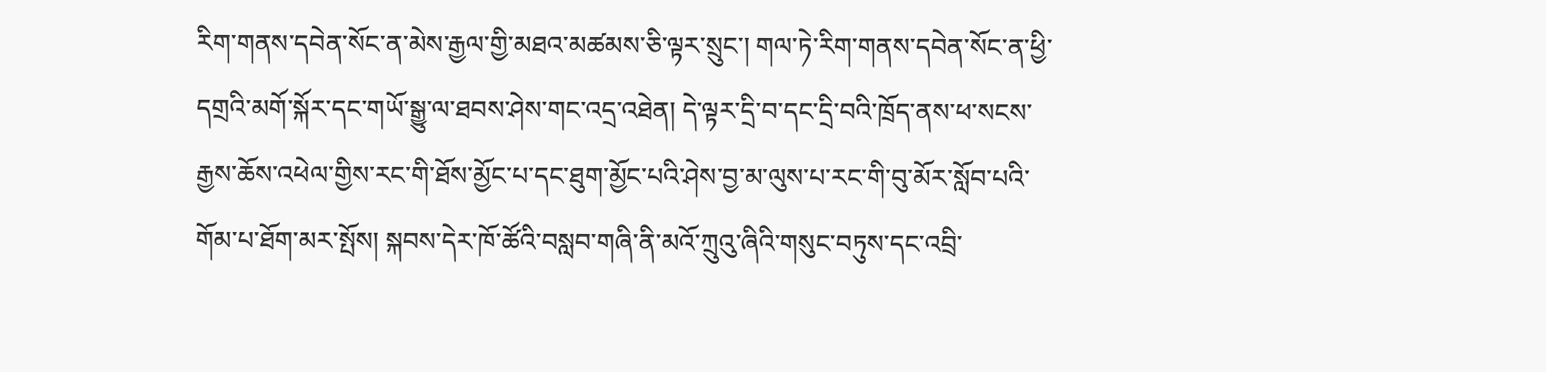རིག་གནས་དབེན་སོང་ན་མེས་རྒྱལ་གྱི་མཐའ་མཚམས་ཅི་ལྟར་སྲུང་། གལ་ཏེ་རིག་གནས་དབེན་སོང་ན་ཕྱི་དགྲའི་མགོ་སྐོར་དང་གཡོ་སྒྱུ་ལ་ཐབས་ཤེས་གང་འདྲ་འཐེན། དེ་ལྟར་དྲི་བ་དང་དྲི་བའི་ཁྲོད་ནས་ཕ་སངས་རྒྱས་ཆོས་འཕེལ་གྱིས་རང་གི་ཐོས་མྱོང་པ་དང་ཐུག་མྱོང་པའི་ཤེས་བྱ་མ་ལུས་པ་རང་གི་བུ་མོར་སློབ་པའི་གོམ་པ་ཐོག་མར་སྤོས། སྐབས་དེར་ཁོ་ཚོའི་བསླབ་གཞི་ནི་མའོ་ཀྲུའུ་ཞིའི་གསུང་བཏུས་དང་འབྲི་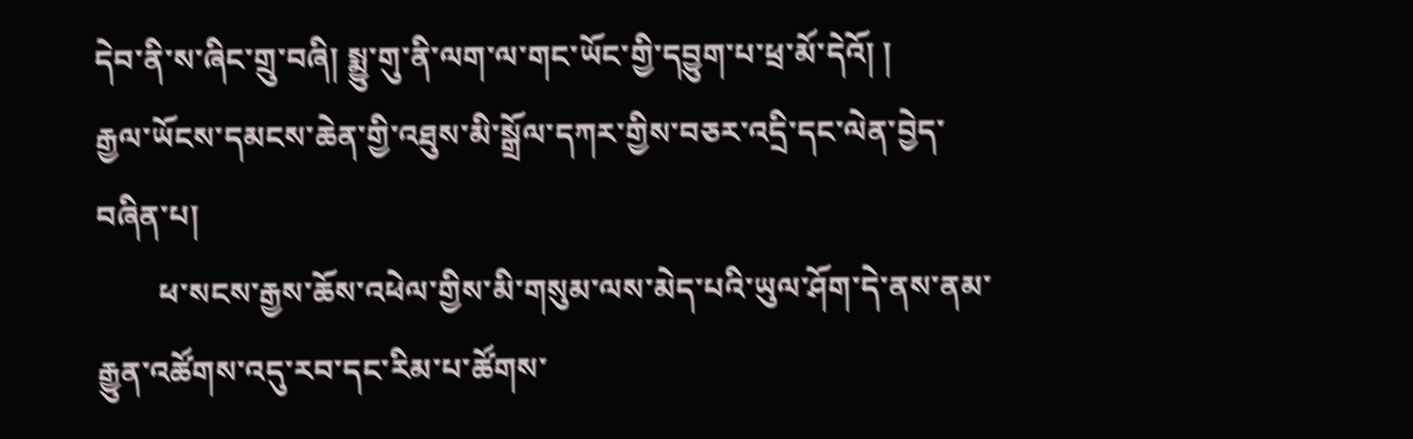དེབ་ནི་ས་ཞིང་གྲུ་བཞི། སྨྱུ་གུ་ནི་ལག་ལ་གང་ཡོང་གྱི་དབྱུག་པ་ཕྲ་མོ་དེའོ། །
རྒྱལ་ཡོངས་དམངས་ཆེན་གྱི་འཐུས་མི་སྒྲོལ་དཀར་གྱིས་བཅར་འདྲི་དང་ལེན་བྱེད་བཞིན་པ།
        ཕ་སངས་རྒྱས་ཆོས་འཕེལ་གྱིས་མི་གསུམ་ལས་མེད་པའི་ཡུལ་ཤོག་དེ་ནས་ནམ་རྒྱུན་འཚོགས་འདུ་རབ་དང་རིམ་པ་ཚོགས་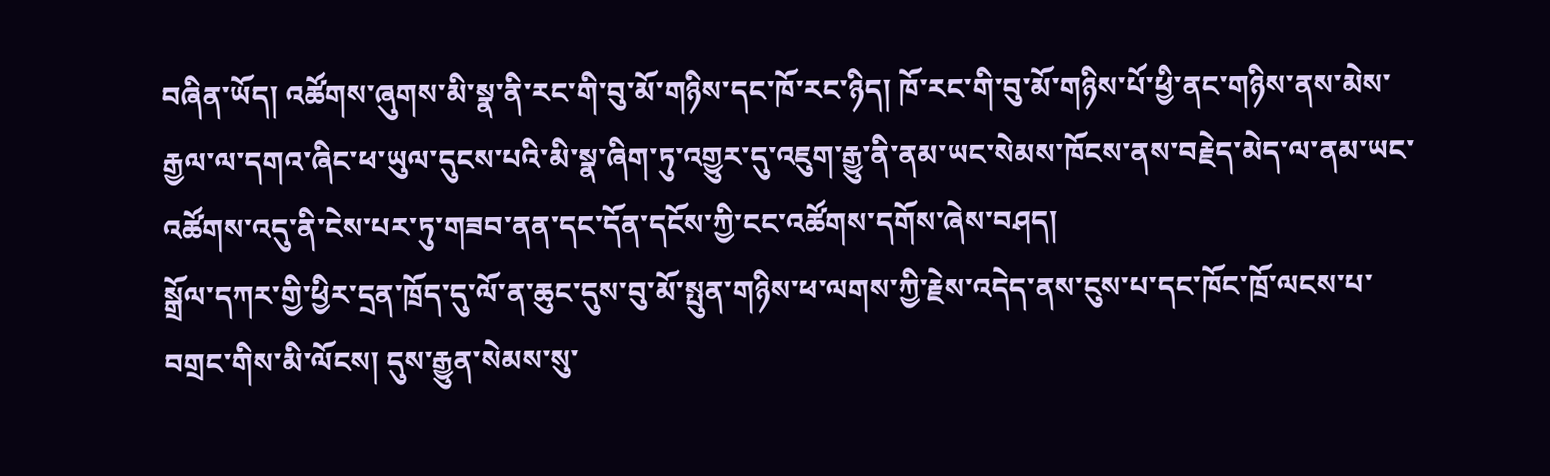བཞིན་ཡོད། འཚོགས་ཞུགས་མི་སྣ་ནི་རང་གི་བུ་མོ་གཉིས་དང་ཁོ་རང་ཉིད། ཁོ་རང་གི་བུ་མོ་གཉིས་པོ་ཕྱི་ནང་གཉིས་ནས་མེས་རྒྱལ་ལ་དགའ་ཞིང་ཕ་ཡུལ་དུངས་པའི་མི་སྣ་ཞིག་ཏུ་འགྱུར་དུ་འཇུག་རྒྱུ་ནི་ནམ་ཡང་སེམས་ཁོངས་ནས་བརྗེད་མེད་ལ་ནམ་ཡང་འཚོགས་འདུ་ནི་ངེས་པར་ཏུ་གཟབ་ནན་དང་དོན་དངོས་ཀྱི་ངང་འཚོགས་དགོས་ཞེས་བཤད།
སྒྲོལ་དཀར་གྱི་ཕྱིར་དྲན་ཁྲོད་དུ་ལོ་ན་ཆུང་དུས་བུ་མོ་སྤུན་གཉིས་ཕ་ལགས་ཀྱི་རྗེས་འདེད་ནས་ངུས་པ་དང་ཁོང་ཁྲོ་ལངས་པ་བགྲང་གིས་མི་ལོངས། དུས་རྒྱུན་སེམས་སུ་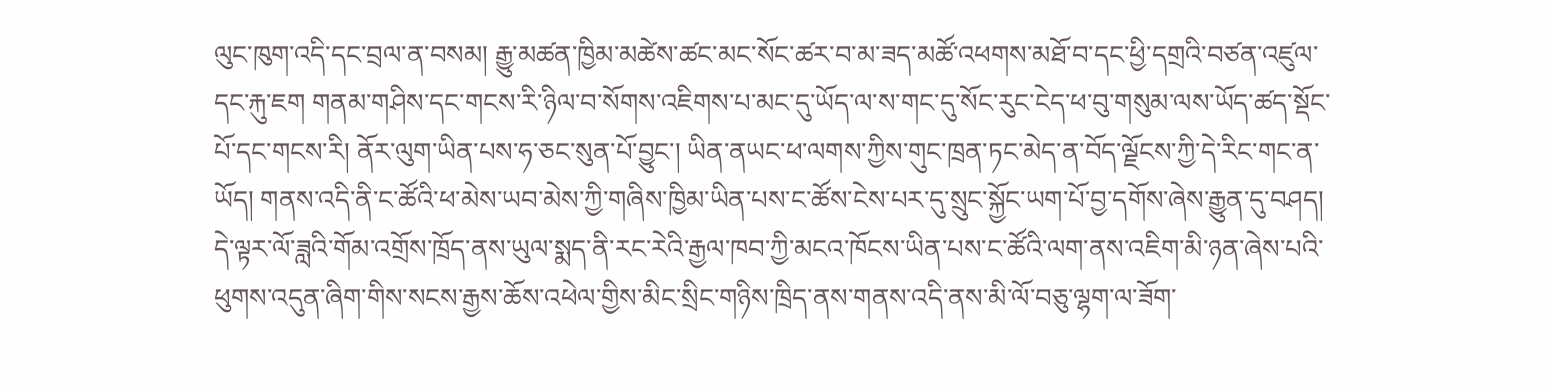ལུང་ཁུག་འདི་དང་བྲལ་ན་བསམ། རྒྱུ་མཚན་ཁྱིམ་མཚེས་ཚང་མང་སོང་ཚར་བ་མ་ཟད་མཚོ་འཕགས་མཐོ་བ་དང་ཕྱི་དགྲའི་བཙན་འཛུལ་དང་རྐུ་ཇག གནམ་གཤིས་དང་གངས་རི་ཉིལ་བ་སོགས་འཇིགས་པ་མང་དུ་ཡོད་ལ་ས་གང་དུ་སོང་རུང་ངེད་ཕ་བུ་གསུམ་ལས་ཡོད་ཚད་སྡོང་པོ་དང་གངས་རི། ནོར་ལུག་ཡིན་པས་ཧ་ཅང་སུན་པོ་བྱུང་། ཡིན་ནཡང་ཕ་ལགས་ཀྱིས་གུང་ཁྲན་ཏང་མེད་ན་བོད་ལྗོངས་ཀྱི་དེ་རིང་གང་ན་ཡོད། གནས་འདི་ནི་ང་ཚོའི་ཕ་མེས་ཡབ་མེས་ཀྱི་གཞིས་ཁྱིམ་ཡིན་པས་ང་ཚོས་ངེས་པར་དུ་སྲུང་སྐྱོང་ཡག་པོ་བྱ་དགོས་ཞེས་རྒྱུན་དུ་བཤད།
དེ་ལྟར་ལོ་ཟླའི་གོམ་འགྲོས་ཁྲོད་ནས་ཡུལ་སྨད་ནི་རང་རེའི་རྒྱལ་ཁབ་ཀྱི་མངའ་ཁོངས་ཡིན་པས་ང་ཚོའི་ལག་ནས་འཇིག་མི་ཉན་ཞེས་པའི་ཕུགས་འདུན་ཞིག་གིས་སངས་རྒྱས་ཆོས་འཕེལ་གྱིས་མིང་སྲིང་གཉིས་ཁྲིད་ནས་གནས་འདི་ནས་མི་ལོ་བཅུ་ལྷག་ལ་ཟོག་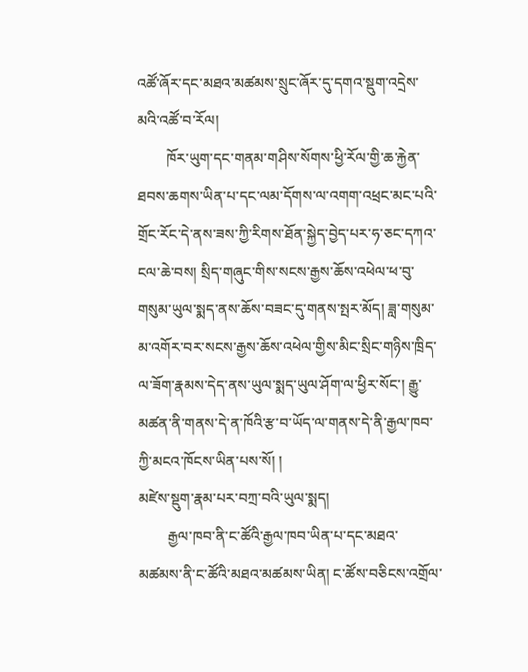འཚོ་ཞོར་དང་མཐའ་མཚམས་སྲུང་ཞོར་དུ་དགའ་སྡུག་འདྲེས་མའི་འཚོ་བ་རོལ།
        ཁོར་ཡུག་དང་གནམ་གཤིས་སོགས་ཕྱི་རོལ་གྱི་ཆ་རྐྱེན་ཐབས་ཆགས་ཡིན་པ་དང་ལམ་དོགས་ལ་འགག་འཕྲང་མང་པའི་གྲོང་རོང་དེ་ནས་ཟས་ཀྱི་རིགས་ཐོན་སྐྱེད་བྱེད་པར་ཧ་ཅང་དཀའ་ངལ་ཆེ་བས། སྲིད་གཞུང་གིས་སངས་རྒྱས་ཆོས་འཕེལ་ཕ་བུ་གསུམ་ཡུལ་སྨད་ནས་ཆོས་བཟང་དུ་གནས་སྤར་མོད། ཟླ་གསུམ་མ་འགོར་བར་སངས་རྒྱས་ཆོས་འཕེལ་གྱིས་མིང་སྲིང་གཉིས་ཁྲིད་ལ་ཟོག་རྣམས་དེད་ནས་ཡུལ་སྨད་ཡུལ་ཤོག་ལ་ཕྱིར་སོང་། རྒྱུ་མཚན་ནི་གནས་དེ་ན་ཁོའི་རྩ་བ་ཡོད་ལ་གནས་དེ་ནི་རྒྱལ་ཁབ་ཀྱི་མངའ་ཁོངས་ཡིན་པས་སོ། །
མཛེས་སྡུག་རྣམ་པར་བཀྲ་བའི་ཡུལ་སྨད།
        རྒྱལ་ཁབ་ནི་ང་ཚོའི་རྒྱལ་ཁབ་ཡིན་པ་དང་མཐའ་མཚམས་ནི་ང་ཚོའི་མཐའ་མཚམས་ཡིན། ང་ཚོས་བཅིངས་འགྲོལ་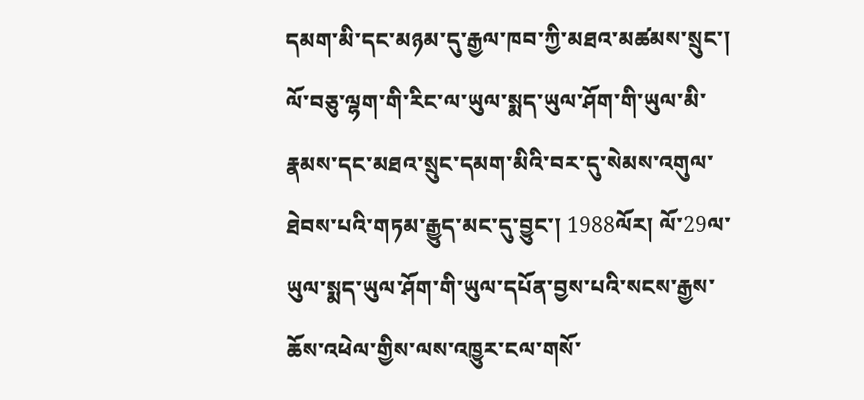དམག་མི་དང་མཉམ་དུ་རྒྱལ་ཁབ་ཀྱི་མཐའ་མཚམས་སྲུང་། ལོ་བཅུ་ལྷག་གི་རིང་ལ་ཡུལ་སྨད་ཡུལ་ཤོག་གི་ཡུལ་མི་རྣམས་དང་མཐའ་སྲུང་དམག་མིའི་བར་དུ་སེམས་འགུལ་ཐེབས་པའི་གཏམ་རྒྱུད་མང་དུ་བྱུང་། 1988ལོར། ལོ་29ལ་ཡུལ་སྨད་ཡུལ་ཤོག་གི་ཡུལ་དཔོན་བྱས་པའི་སངས་རྒྱས་ཆོས་འཕེལ་གྱིས་ལས་འཁྱུར་ངལ་གསོ་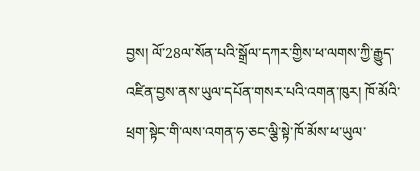བྱས། ལོ་28ལ་སོན་པའི་སྒྲོལ་དཀར་གྱིས་ཕ་ལགས་ཀྱི་རྒྱུད་འཛིན་བྱས་ནས་ཡུལ་དཔོན་གསར་པའི་འགན་ཁུར། ཁོ་མོའི་ཕྲག་སྟེང་གི་ལས་འགན་ཧ་ཅང་ལྕི་སྟེ་ཁོ་མོས་ཕ་ཡུལ་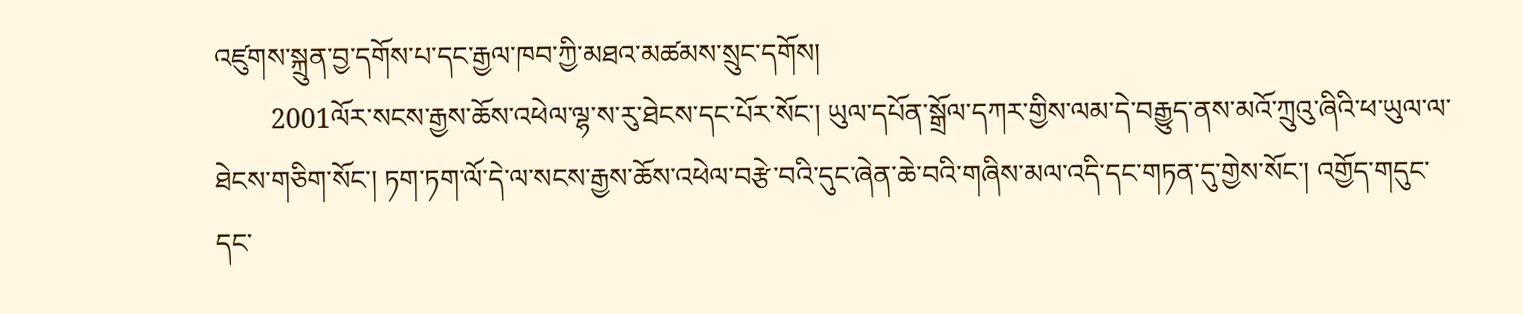འཛུགས་སྐྲུན་བྱ་དགོས་པ་དང་རྒྱལ་ཁབ་ཀྱི་མཐའ་མཚམས་སྲུང་དགོས།
        2001ལོར་སངས་རྒྱས་ཆོས་འཕེལ་ལྷ་ས་རུ་ཐེངས་དང་པོར་སོང་། ཡུལ་དཔོན་སྒྲོལ་དཀར་གྱིས་ལམ་དེ་བརྒྱུད་ནས་མའོ་ཀྲུའུ་ཞིའི་ཕ་ཡུལ་ལ་ཐེངས་གཅིག་སོང་། ཏག་ཏག་ལོ་དེ་ལ་སངས་རྒྱས་ཆོས་འཕེལ་བརྩེ་བའི་དུང་ཞེན་ཆེ་བའི་གཞིས་མལ་འདི་དང་གཏན་དུ་གྱེས་སོང་། འགྱོད་གདུང་དང་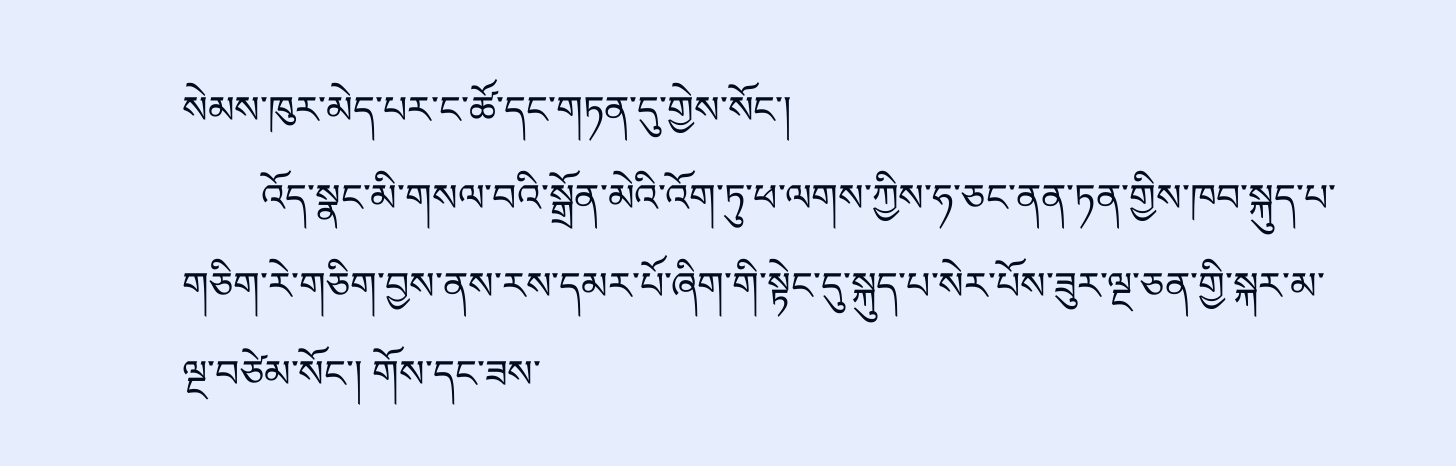སེམས་ཁུར་མེད་པར་ང་ཚོ་དང་གཏན་དུ་གྱེས་སོང་།
        འོད་སྣང་མི་གསལ་བའི་སྒྲོན་མེའི་འོག་ཏུ་ཕ་ལགས་ཀྱིས་ཧ་ཅང་ནན་ཏན་གྱིས་ཁབ་སྐུད་པ་གཅིག་རེ་གཅིག་བྱས་ནས་རས་དམར་པོ་ཞིག་གི་སྟེང་དུ་སྐུད་པ་སེར་པོས་ཟུར་ལྔ་ཅན་གྱི་སྐར་མ་ལྔ་བཙེམ་སོང་། གོས་དང་ཟས་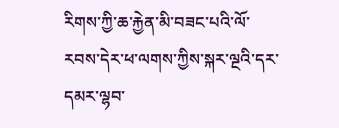རིགས་ཀྱི་ཆ་རྐྱེན་མི་བཟང་པའི་ལོ་རབས་དེར་ཕ་ལགས་ཀྱིས་སྐར་ལྔའི་དར་དམར་ལྷབ་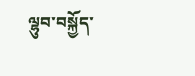ལྷུབ་བསྐྱོད་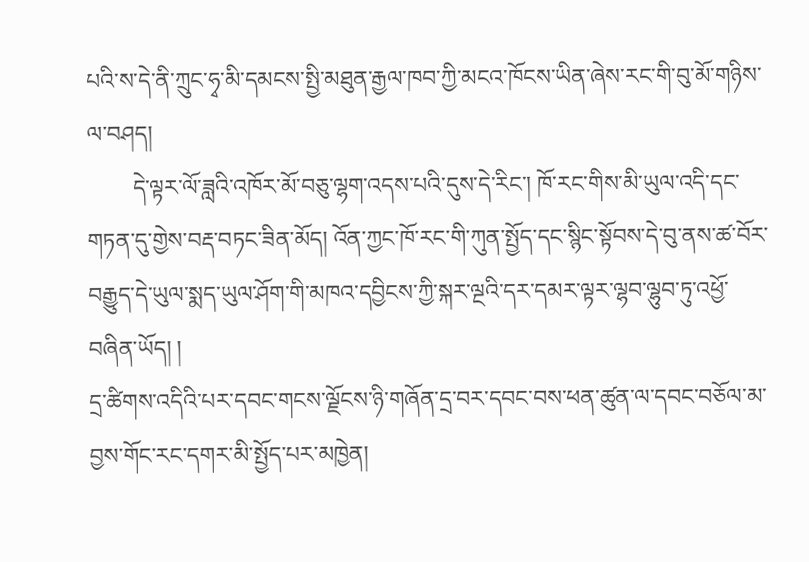པའི་ས་དེ་ནི་ཀྲུང་ཧྭ་མི་དམངས་སྤྱི་མཐུན་རྒྱལ་ཁབ་ཀྱི་མངའ་ཁོངས་ཡིན་ཞེས་རང་གི་བུ་མོ་གཉིས་ལ་བཤད།
        དེ་ལྟར་ལོ་ཟླའི་འཁོར་མོ་བཅུ་ལྷག་འདས་པའི་དུས་དེ་རིང་། ཁོ་རང་གིས་མི་ཡུལ་འདི་དང་གཏན་དུ་གྱེས་བརྡ་བཏང་ཟིན་མོད། འོན་ཀྱང་ཁོ་རང་གི་ཀུན་སྤྱོད་དང་སྙིང་སྟོབས་དེ་བུ་ནས་ཚ་བོར་བརྒྱུད་དེ་ཡུལ་སྨད་ཡུལ་ཤོག་གི་མཁའ་དབྱིངས་ཀྱི་སྐར་ལྔའི་དར་དམར་ལྟར་ལྷབ་ལྷུབ་ཏུ་འཕྱོ་བཞིན་ཡོད། །
དྲ་ཚིགས་འདིའི་པར་དབང་གངས་ལྗོངས་ཉི་གཞོན་དྲ་བར་དབང་བས་ཕན་ཚུན་ལ་དབང་བཅོལ་མ་བྱས་གོང་རང་དགར་མི་སྤྱོད་པར་མཁྱེན།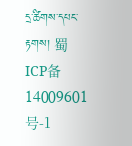དྲ་ཚིགས་དཔང་རྟགས། 蜀ICP备14009601号-1